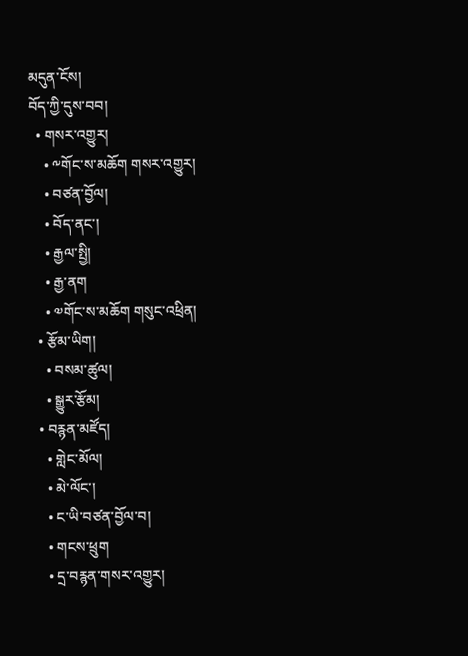མདུན་ངོས།
བོད་ཀྱི་དུས་བབ།
  • གསར་འགྱུར།
    • ༸གོང་ས་མཆོག གསར་འགྱུར།
    • བཙན་བྱོལ།
    • བོད་ནང་།
    • རྒྱལ་སྤྱི།
    • རྒྱ་ནག
    • ༧གོང་ས་མཆོག གསུང་འཕྲིན།
  • རྩོམ་ཡིག།
    • བསམ་ཚུལ།
    • སྒྱུར་རྩོམ།
  • བརྙན་མཛོད།
    • གླེང་མོལ།
    • མེ་ལོང་།
    • ང་ཡི་བཙན་བྱོལ་བ།
    • གངས་ཕྲུག
    • དྲ་བརྙན་གསར་འགྱུར།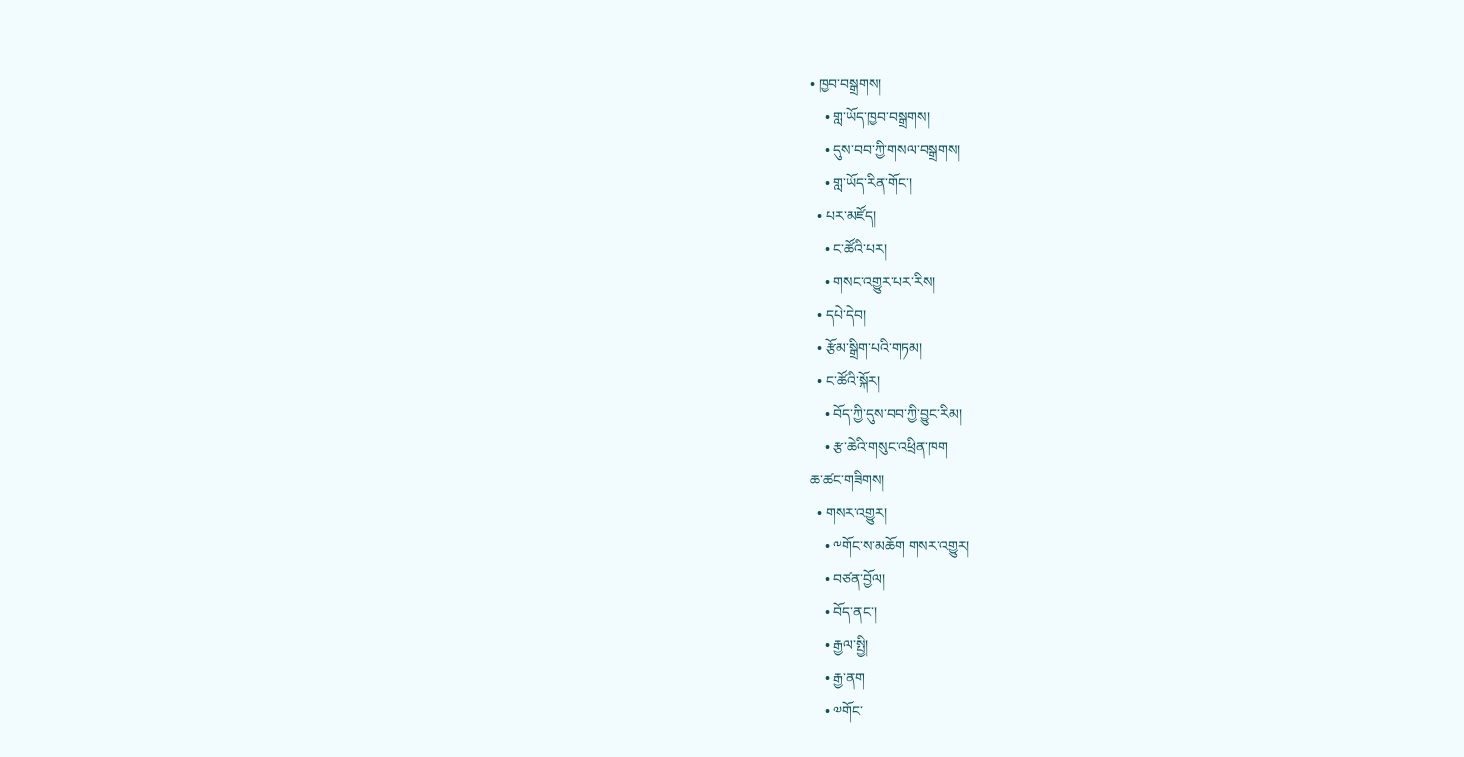• ཁྱབ་བསྒྲགས།
    • གླ་ཡོད་ཁྱབ་བསྒྲགས།
    • དུས་བབ་ཀྱི་གསལ་བསྒྲགས།
    • གླ་ཡོད་རིན་གོང་།
  • པར་མཛོད།
    • ང་ཚོའི་པར།
    • གསང་འགྱུར་པར་རིས།
  • དཔེ་དེབ།
  • རྩོམ་སྒྲིག་པའི་གཏམ།
  • ང་ཚོའི་སྐོར།
    • བོད་ཀྱི་དུས་བབ་ཀྱི་བྱུང་རིམ།
    • རྩ་ཆེའི་གསུང་འཕྲིན་ཁག
ཆ་ཚང་གཟིགས།
  • གསར་འགྱུར།
    • ༸གོང་ས་མཆོག གསར་འགྱུར།
    • བཙན་བྱོལ།
    • བོད་ནང་།
    • རྒྱལ་སྤྱི།
    • རྒྱ་ནག
    • ༧གོང་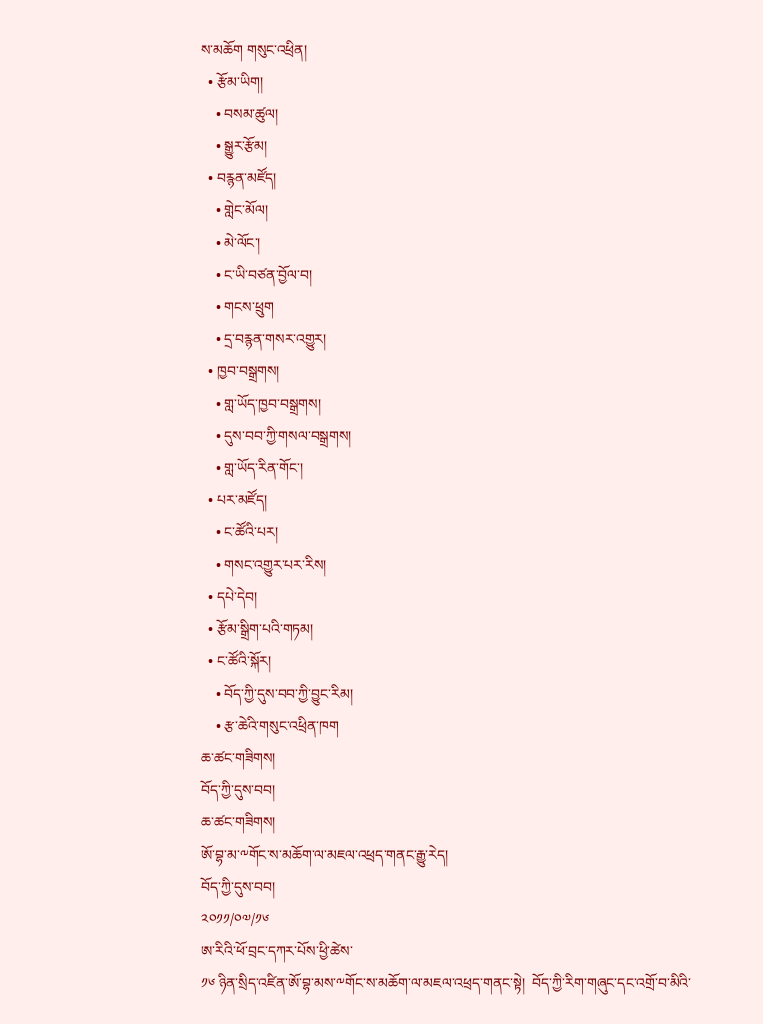ས་མཆོག གསུང་འཕྲིན།
  • རྩོམ་ཡིག།
    • བསམ་ཚུལ།
    • སྒྱུར་རྩོམ།
  • བརྙན་མཛོད།
    • གླེང་མོལ།
    • མེ་ལོང་།
    • ང་ཡི་བཙན་བྱོལ་བ།
    • གངས་ཕྲུག
    • དྲ་བརྙན་གསར་འགྱུར།
  • ཁྱབ་བསྒྲགས།
    • གླ་ཡོད་ཁྱབ་བསྒྲགས།
    • དུས་བབ་ཀྱི་གསལ་བསྒྲགས།
    • གླ་ཡོད་རིན་གོང་།
  • པར་མཛོད།
    • ང་ཚོའི་པར།
    • གསང་འགྱུར་པར་རིས།
  • དཔེ་དེབ།
  • རྩོམ་སྒྲིག་པའི་གཏམ།
  • ང་ཚོའི་སྐོར།
    • བོད་ཀྱི་དུས་བབ་ཀྱི་བྱུང་རིམ།
    • རྩ་ཆེའི་གསུང་འཕྲིན་ཁག
ཆ་ཚང་གཟིགས།
བོད་ཀྱི་དུས་བབ།
ཆ་ཚང་གཟིགས།
ཨོ་བྷ་མ་༸གོང་ས་མཆོག་ལ་མཇལ་འཕྲད་གནང་རྒྱུ་རེད།
བོད་ཀྱི་དུས་བབ།
༢༠༡༡/༠༧/༡༦
ཨ་རིའི་ཕོ་བྲང་དཀར་པོས་ཕྱི་ཚེས་
༡༦ ཉིན་སྲིད་འཛིན་ཨོ་བྷ་མས་༸གོང་ས་མཆོག་ལ་མཇལ་འཕྲད་གནང་སྟེ།  བོད་ཀྱི་རིག་གཞུང་དང་འགྲོ་བ་མིའི་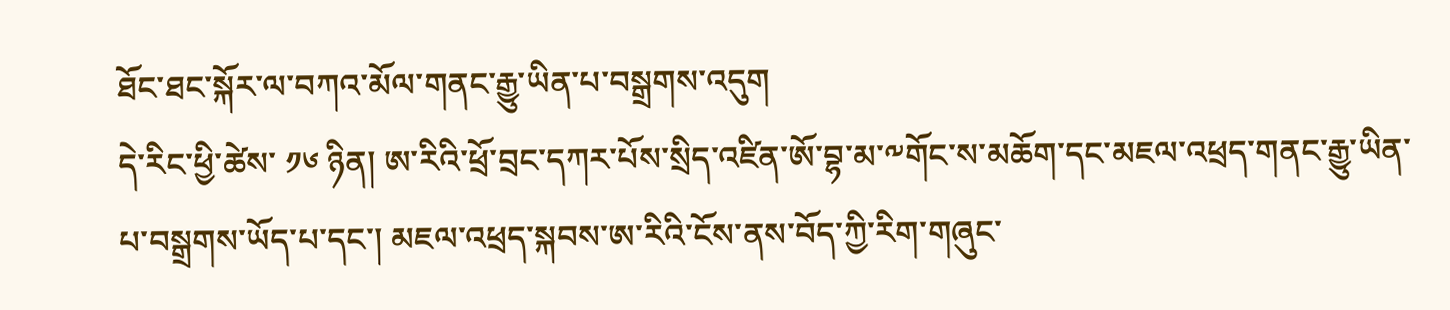ཐོང་ཐང་སྐོར་ལ་བཀའ་མོལ་གནང་རྒྱུ་ཡིན་པ་བསྒྲགས་འདུག
དེ་རིང་ཕྱི་ཚེས་ ༡༦ ཉིན། ཨ་རིའི་ཕྲོ་བྲང་དཀར་པོས་སྲིད་འཛིན་ཨོ་བྷ་མ་༸གོང་ས་མཆོག་དང་མཇལ་འཕྲད་གནང་རྒྱུ་ཡིན་པ་བསྒྲགས་ཡོད་པ་དང་། མཇལ་འཕྲད་སྐབས་ཨ་རིའི་ངོས་ནས་བོད་ཀྱི་རིག་གཞུང་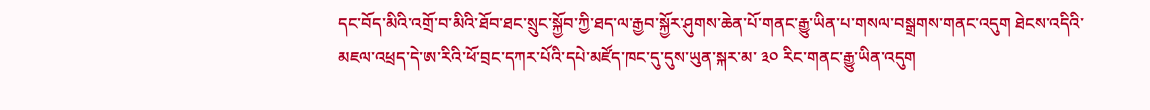དང་བོད་མིའི་འགྲོ་བ་མིའི་ཐོབ་ཐང་སྲུང་སྐྱོབ་ཀྱི་ཐད་ལ་རྒྱབ་སྐྱོར་ཤུགས་ཆེན་པོ་གནང་རྒྱུ་ཡིན་པ་གསལ་བསྒྲགས་གནང་འདུག ཐེངས་འདིའི་མཇལ་འཕྲད་དེ་ཨ་རིའི་ཕོ་བྲང་དཀར་པོའི་དཔེ་མཛོད་ཁང་དུ་དུས་ཡུན་སྐར་མ་ ༣༠ རིང་གནང་རྒྱུ་ཡིན་འདུག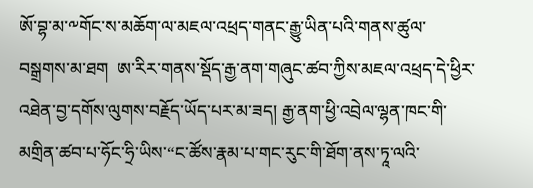ཨོ་བྷ་མ་༸གོང་ས་མཆོག་ལ་མཇལ་འཕྲད་གནང་རྒྱུ་ཡིན་པའི་གནས་ཚུལ་བསྒྲགས་མ་ཐག  ཨ་རིར་གནས་སྡོད་རྒྱ་ནག་གཞུང་ཚབ་ཀྱིས་མཇལ་འཕྲད་དེ་ཕྱིར་འཐེན་བྱ་དགོས་ལུགས་བརྗོད་ཡོད་པར་མ་ཟད། རྒྱ་ནག་ཕྱི་འབྲེལ་ལྷན་ཁང་གི་མགྲིན་ཚབ་པ་ཧོང་ཧྲི་ཡིས་“ང་ཚོས་རྣམ་པ་གང་རུང་གི་ཐོག་ནས་ཏཱ་ལའི་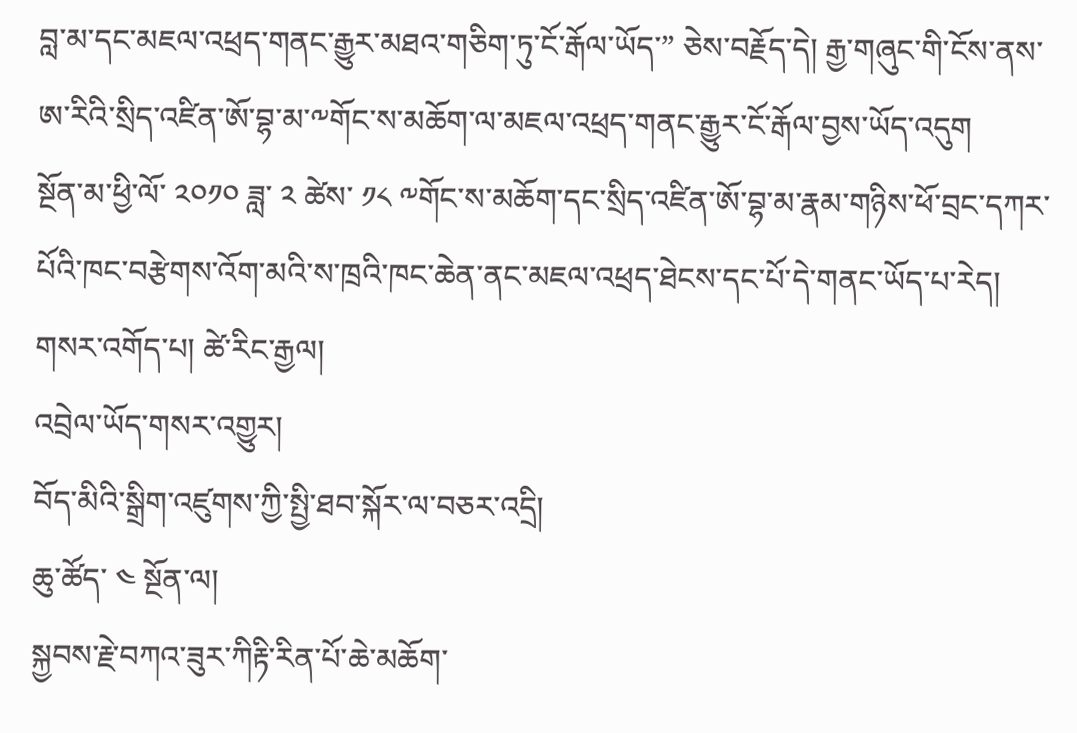བླ་མ་དང་མཇལ་འཕྲད་གནང་རྒྱུར་མཐའ་གཅིག་ཏུ་ངོ་རྒོལ་ཡོད་” ཅེས་བརྗོད་དེ། རྒྱ་གཞུང་གི་ངོས་ནས་ཨ་རིའི་སྲིད་འཛིན་ཨོ་བྷ་མ་༸གོང་ས་མཆོག་ལ་མཇལ་འཕྲད་གནང་རྒྱུར་ངོ་རྒོལ་བྱས་ཡོད་འདུག
སྔོན་མ་ཕྱི་ལོ་ ༢༠༡༠ ཟླ་ ༢ ཚེས་ ༡༨ ༸གོང་ས་མཆོག་དང་སྲིད་འཛིན་ཨོ་བྷ་མ་རྣམ་གཉིས་ཕོ་བྲང་དཀར་པོའི་ཁང་བརྩེགས་འོག་མའི་ས་ཁྲའི་ཁང་ཆེན་ནང་མཇལ་འཕྲད་ཐེངས་དང་པོ་དེ་གནང་ཡོད་པ་རེད།
གསར་འགོད་པ། ཚེ་རིང་རྒྱལ།
འབྲེལ་ཡོད་གསར་འགྱུར།
བོད་མིའི་སྒྲིག་འཛུགས་ཀྱི་སྤྱི་ཐབ་སྐོར་ལ་བཅར་འདྲི།
ཆུ་ཚོད་ ༤ སྔོན་ལ།
སྐྱབས་རྗེ་བཀའ་ཟུར་ཀིརྟི་རིན་པོ་ཆེ་མཆོག་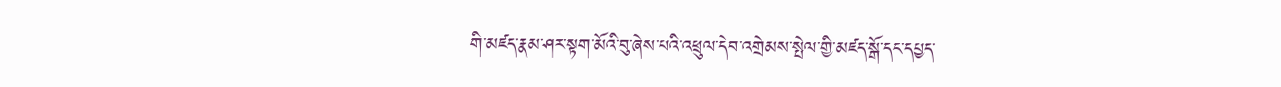གི་མཛད་རྣམ་ཤར་སྟག་མོའི་བུ་ཞེས་པའི་འཕྲུལ་དེབ་འགྲེམས་སྤེལ་གྱི་མཛད་སྒོ་དང་དཔྱད་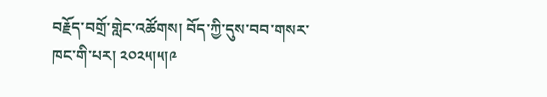བརྗོད་བགྲོ་གླེང་འཚོགས། བོད་ཀྱི་དུས་བབ་གསར་ཁང་གི་པར། ༢༠༢༥།༥།༩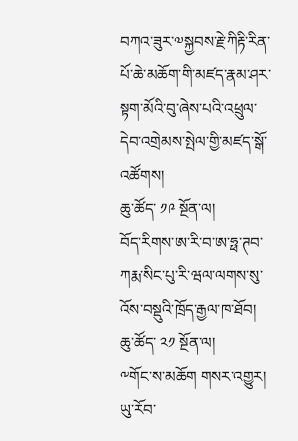བཀའ་ཟུར་༧སྐྱབས་རྗེ་ཀིརྟི་རིན་པོ་ཆེ་མཆོག་གི་མཛད་རྣམ་ཤར་སྟག་མོའི་བུ་ཞེས་པའི་འཕྲུལ་དེབ་འགྲེམས་སྤེལ་གྱི་མཛད་སྒོ་འཚོགས།
ཆུ་ཚོད་ ༡༩ སྔོན་ལ།
བོད་རིགས་ཨ་རི་བ་ཨ་ཧྥ་ཊབ་ཀརྨ་སིང་པུ་རི་ཝལ་ལགས་སུ་འོས་བསྡུའི་ཁྲོད་རྒྱལ་ཁ་ཐོབ།
ཆུ་ཚོད་ ༢༡ སྔོན་ལ།
༸གོང་ས་མཆོག གསར་འགྱུར།
ཡུ་རོབ་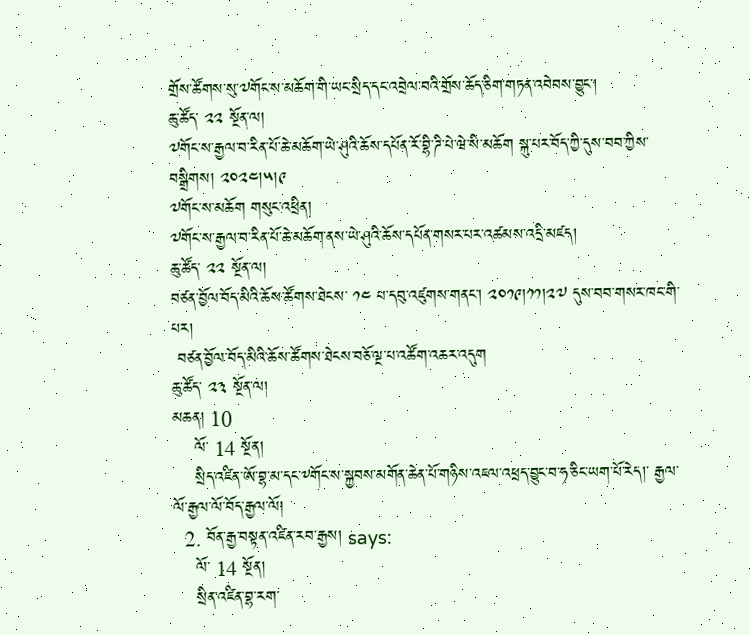གྲོས་ཚོགས་སུ་༧གོང་ས་མཆོག་གི་ཡང་སྲིད་དང་འབྲེལ་བའི་གྲོས་ཆོད་ཅིག་གཏན་འབེབས་བྱུང་།
ཆུ་ཚོད་ ༢༢ སྔོན་ལ།
༧གོང་ས་རྒྱལ་བ་རིན་པོ་ཆེ་མཆོག་ཡེ་ཤུའི་ཆོས་དཔོན་རོ་བྷི་ཌི་པེ་ཝེ་སི་མཆོག སྐུ་པར་བོད་ཀྱི་དུས་བབ་ཀྱིས་བསྒྲིགས། ༢༠༢༤།༥།༩
༧གོང་ས་མཆོག གསུང་འཕྲིན།
༧གོང་ས་རྒྱལ་བ་རིན་པོ་ཆེ་མཆོག་ནས་ཡེ་ཤུའི་ཆོས་དཔོན་གསར་པར་འཚམས་འདྲི་མཛད།
ཆུ་ཚོད་ ༢༢ སྔོན་ལ།
བཙན་བྱོལ་བོད་མིའི་ཆོས་ཚོགས་ཐེངས་ ༡༤ པ་དབུ་འཛུགས་གནང་། ༢༠༡༩།༡༡།༢༧ དུས་བབ་གསར་ཁང་གི་པར།
 བཙན་བྱོལ་བོད་མིའི་ཆོས་ཚོགས་ཐེངས་བཅོ་ལྔ་པ་འཚོག་འཆར་འདུག
ཆུ་ཚོད་ ༢༣ སྔོན་ལ།
མཆན། 10
    ལོ་ 14 སྔོན།
    སྲིད་འཛིན་ཨོ་བྷ་མ་དང་༸གོང་ས་སྐྱབས་མགོན་ཆེན་པོ་གཉིས་འཇལ་འཕྲད་བྱུང་བ་ཧ་ཅིང་ཡག་པོ་རེད།་ རྒྱལ་ལོ་རྒྱལ་ལོ་བོད་རྒྱལ་ལོ།
  2. བོན་རྒྱ་བསྟན་འཛིན་རབ་རྒྱས། says:
    ལོ་ 14 སྔོན།
    སྲིན་འཛིན་བྷ་རག་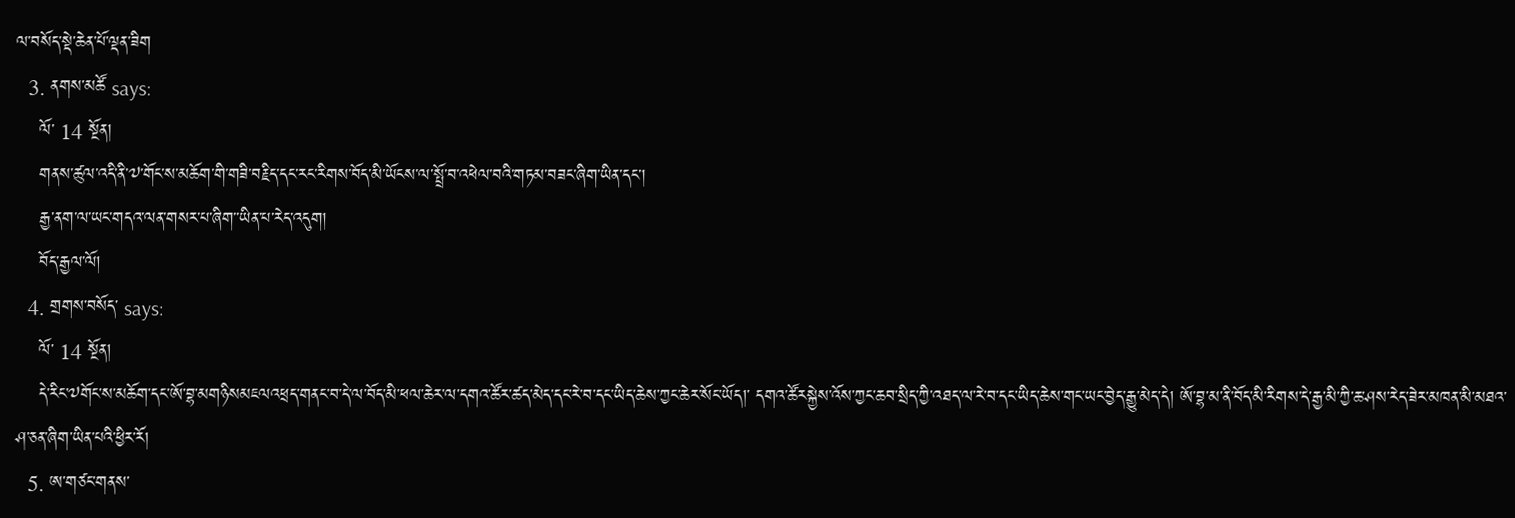ལ་བསོད་སྡེ་ཆེན་པོ་ལྡན་ཟིག
  3. ནགས་མཚོ says:
    ལོ་ 14 སྔོན།
    གནས་ཚུལ་འདི་ནི་༧་གོང་ས་མཆོག་གི་གཟི་བརྗིད་དང་རང་རིགས་བོད་མི་ཡོངས་ལ་སྤྲོ་བ་འཕེལ་བའི་གཏམ་བཟང་ཞིག་ཡིན་དང་།
    རྒྱ་ནག་ལ་ཡང་གདའ་ལན་གསར་པ་ཞིག་་ཡིན་པ་རེད་འདུག།
    བོད་རྒྱལ་ལོ།
  4. གྲགས་བསོད་ says:
    ལོ་ 14 སྔོན།
    དེ་རིང་༧གོང་ས་མཆོག་དང་ཨོ་བྷ་མགཉིསམཇལའཕྲད་གནང་བ་དེ་ལ་བོད་མི་ཕལ་ཆེར་ལ་དགའ་ཚོར་ཚད་མེད་དང་རེ་བ་དང་ཡིད་ཆེས་ཀྱང་ཆེར་སོང་ཡོད།་ དགའ་ཚོརསྐྱེས་འོས་ཀྱང་ཆབ་སྲིད་ཀྱི་འཐད་ལ་རེ་བ་དང་ཡིད་ཆེས་གང་ཡང་བྱེད་རྒྱུ་མེད་དེ། ཨོ་བྷ་མ་ནི་བོད་མི་རིགས་དེ་རྒྱ་མི་ཀྱི་ཆ་ཤས་རེད་ཟེར་མཁན་མི་མཐའ་ཤ་ཅན་ཞིག་ཡིན་པའི་ཕྱིར་རོ།
  5. ཨ་གཙང་གནས་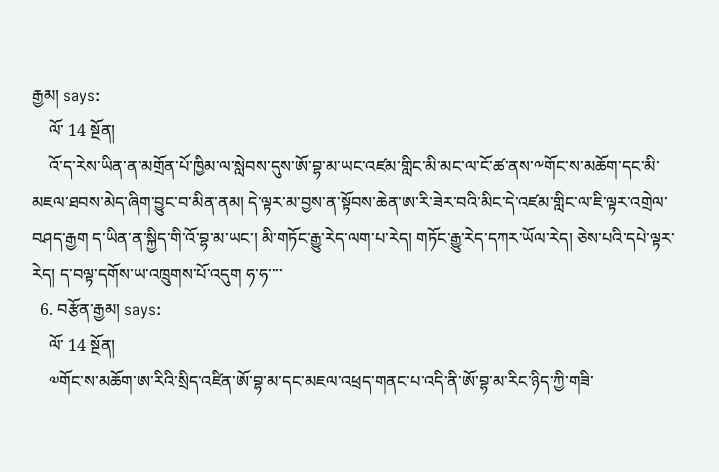རྒྱམ། says:
    ལོ་ 14 སྔོན།
    འོ་ད་རེས་ཡིན་ན་མགྲོན་པོ་ཁྱིམ་ལ་སླེབས་དུས་ཨོ་བྷ་མ་ཡང་འཛམ་གླིང་མི་མང་ལ་ངོ་ཚ་ནས་༸གོང་ས་མཆོག་དང་མི་མཇལ་ཐབས་མེད་ཞིག་བྱུང་བ་མིན་ནམ། དེ་ལྟར་མ་བྱས་ན་སྟོབས་ཆེན་ཨ་རི་ཟེར་བའི་མིང་དེ་འཛམ་གླིང་ལ་ཇི་ལྟར་འགྲེལ་བཤད་རྒྱག ད་ཡིན་ན་སྐྱིད་གི་འོ་བྷ་མ་ཡང་། མི་གཏོང་རྒྱུ་རེད་ལག་པ་རེད། གཏོང་རྒྱུ་རེད་དཀར་ཡོལ་རེད། ཅེས་པའི་དཔེ་ལྟར་རེད། ད་བལྟ་དགོས་ཡ་འཁྲུགས་པོ་འདུག ཧ་ཧ་་་་
  6. བརྩོན་རྒྱམ། says:
    ལོ་ 14 སྔོན།
    ༧གོང་ས་མཆོག་ཨ་རིའི་སྲིད་འཛིན་ཨོ་བྷ་མ་དང་མཇལ་འཕྲད་གནང་པ་འདི་ནི་ཨོ་བྷ་མ་རིང་ཉིད་ཀྱི་གཟི་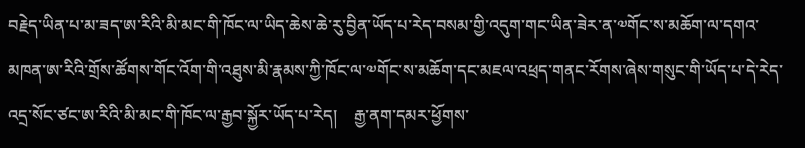བརྗེད་ཡིན་པ་མ་ཟད་ཨ་རིའི་མི་མང་གི་ཁོང་ལ་ཡིད་ཆེས་ཆེ་རུ་བྱིན་ཡོད་པ་རེད་བསམ་གྱི་འདུག་གང་ཡིན་ཟེར་ན་༧གོང་ས་མཆོག་ལ་དགའ་མཁན་ཨ་རིའི་གྲོས་ཚོགས་གོང་འོག་གི་འཐུས་མི་རྣམས་ཀྱི་ཁོང་ལ་༧གོང་ས་མཆོག་དང་མཇལ་འཕྲད་གནང་རོགས་ཞེས་གསུང་གི་ཡོད་པ་དེ་རེད་འདྲ་སོང་ཙང་ཨ་རིའི་མི་མང་གི་ཁོང་ལ་རྒྱབ་སྐྱོར་ཡོད་པ་རེད།    རྒྱ་ནག་དམར་ཕྱོགས་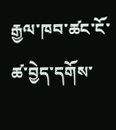རྒྱལ་ཁབ་ཚང་ངོ་ཚ་བྱེད་དགོས་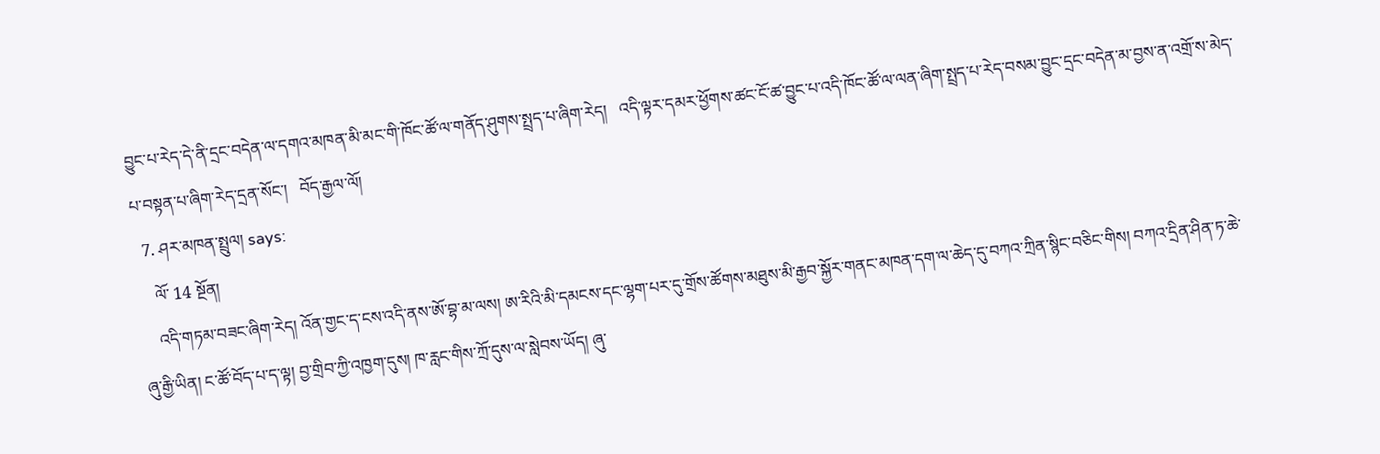བྱུང་པ་རེད་དེ་ནི་དྲང་བདེན་ལ་དགའ་མཁན་མི་མང་གི་ཁོང་ཚོ་ལ་གནོད་ཤུགས་སྤྲད་པ་ཞིག་རེད།   འདི་ལྟར་དམར་ཕྱོགས་ཚང་ངོ་ཚ་བྱུང་པ་འདི་ཁོང་ཚོ་ལ་ལན་ཞིག་སྤྲད་པ་རེད་བསམ་བྱུང་དྲང་བདེན་མ་བྱས་ན་འགྲོ་ས་མེད་པ་བསྟན་པ་ཞིག་རེད་དྲན་སོང་།   བོད་རྒྱལ་ལོ།
  7. ཤར་མཁན་སྤྲུལ། says:
    ལོ་ 14 སྔོན།
    འདི་གཏམ་བཟང་ཞིག་རེད། འོན་གྱང་ད་ངས་འདི་ནས་ཨོ་བྷ་མ་ལས། ཨ་རིའི་མི་དམངས་དང་ལྷག་པར་དུ་གྲོས་ཚོགས་མཐུས་མི་རྒྱབ་སྐྱོར་གནང་མཁན་དག་ལ་ཆེད་དུ་བཀའ་ཀྲིན་སྙིང་བཅིང་གིས། བཀའ་དྲིན་ཤིན་ཏ་ཆེ་ཞུ་རྒྱི་ཡིན། ང་ཚོ་བོད་པ་ད་ལྟ། བྱ་གྲིབ་ཀྱི་འཁྱག་དུས། ཁ་རླང་གིས་ཀྲོ་དུས་ལ་སླེབས་ཡོད། ཞུ་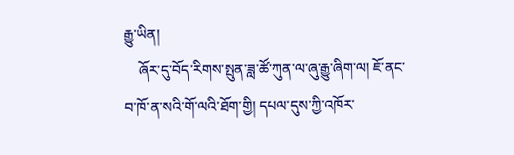རྒྱུ་ཡིན།
    ཞོར་དུ་བོད་རིགས་སྤུན་ཟླ་ཚོ་ཀུན་ལ་ཞུ་རྒྱུ་ཞིག་ལ། ཇོ་ནང་བ་ཁོ་ན་སའི་གོ་ལའི་ཐོག་གྱི། དཔལ་དུས་ཀྱི་འཁོར་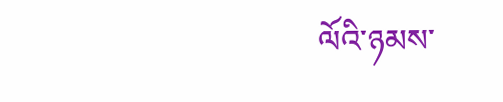ལོའི་ཉམས་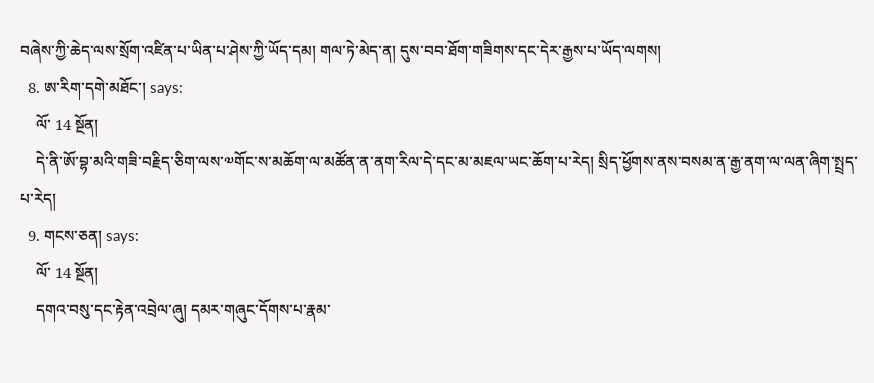བཞེས་ཀྱི་ཆེད་ལས་སྲོག་འཛིན་པ་ཡིན་པ་ཤེས་ཀྱི་ཡོད་དམ། གལ་ཏེ་མེད་ན། དུས་བབ་ཐོག་གཟིགས་དང་དེར་རྒྱས་པ་ཡོད་ལགས།
  8. ཨ་རིག་དགེ་མཐོང་། says:
    ལོ་ 14 སྔོན།
    དེ་ནི་ཨོ་བྷ་མའི་གཟི་བརྗིད་ཅིག་ལས་༧གོང་ས་མཆོག་ལ་མཚོན་ན་ནག་རིལ་དེ་དང་མ་མཇལ་ཡང་ཆོག་པ་རེད། སྲིད་ཕྱོགས་ནས་བསམ་ན་རྒྱ་ནག་ལ་ལན་ཞིག་སྤྲད་པ་རེད།
  9. གངས་ཅན། says:
    ལོ་ 14 སྔོན།
    དགའ་བསུ་དང་རྟེན་འབྲེལ་ཞུ། དམར་གཞུང་དོགས་པ་རྣམ་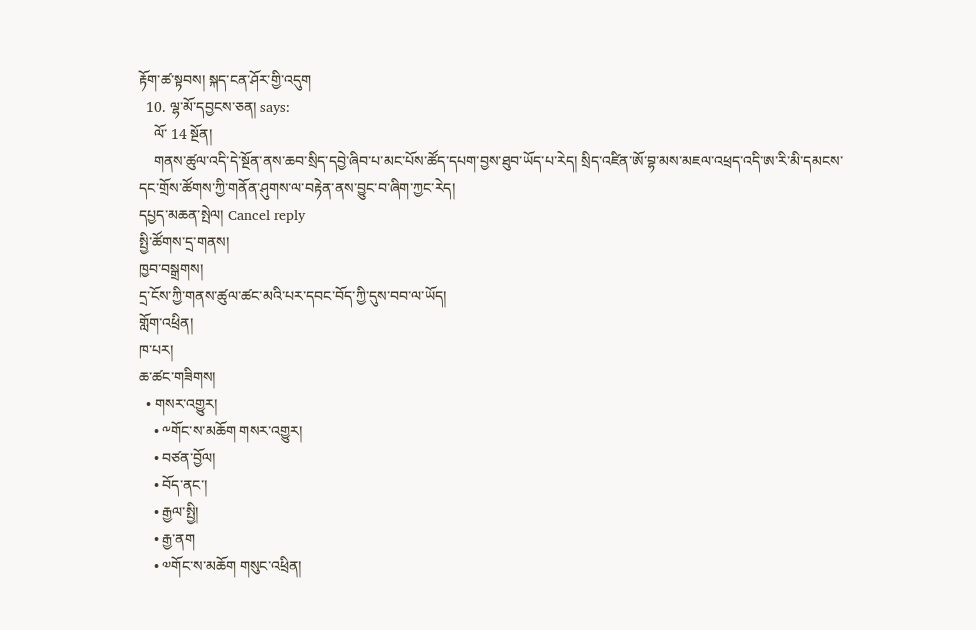རྟོག་ཚ་སྟབས། སྐད་ངན་ཤོར་གྱི་འདུག
  10. ལྷ་མོ་དབྱངས་ཅན། says:
    ལོ་ 14 སྔོན།
    གནས་ཚུལ་འདི་དེ་སྔོན་ནས་ཆབ་སྲིད་དབྱེ་ཞིབ་པ་མང་པོས་ཚོད་དཔག་བྱས་ཐུབ་ཡོད་པ་རེད། སྲིད་འཛིན་ཨོ་བྷ་མས་མཇལ་འཕྲད་འདི་ཨ་རི་མི་དམངས་དང་གྲོས་ཚོགས་ཀྱི་གནོན་ཤུགས་ལ་བརྟེན་ནས་བྱུང་བ་ཞིག་ཀྱང་རེད།
དཔྱད་མཆན་སྤེལ། Cancel reply
སྤྱི་ཚོགས་དྲ་གནས།
ཁྱབ་བསྒྲགས།
དྲ་ངོས་ཀྱི་གནས་ཚུལ་ཚང་མའི་པར་དབང་བོད་ཀྱི་དུས་བབ་ལ་ཡོད།
གློག་འཕྲིན།
ཁ་པར།
ཆ་ཚང་གཟིགས།
  • གསར་འགྱུར།
    • ༸གོང་ས་མཆོག གསར་འགྱུར།
    • བཙན་བྱོལ།
    • བོད་ནང་།
    • རྒྱལ་སྤྱི།
    • རྒྱ་ནག
    • ༧གོང་ས་མཆོག གསུང་འཕྲིན།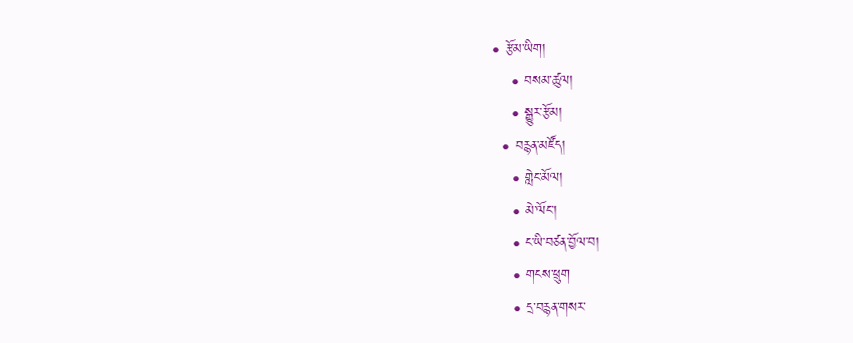• རྩོམ་ཡིག།
    • བསམ་ཚུལ།
    • སྒྱུར་རྩོམ།
  • བརྙན་མཛོད།
    • གླེང་མོལ།
    • མེ་ལོང་།
    • ང་ཡི་བཙན་བྱོལ་བ།
    • གངས་ཕྲུག
    • དྲ་བརྙན་གསར་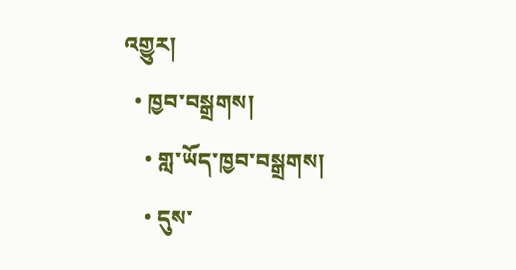འགྱུར།
  • ཁྱབ་བསྒྲགས།
    • གླ་ཡོད་ཁྱབ་བསྒྲགས།
    • དུས་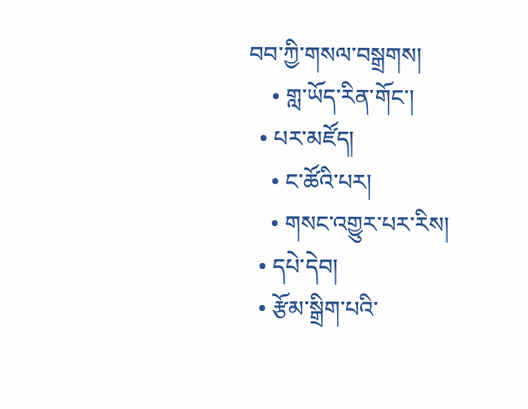བབ་ཀྱི་གསལ་བསྒྲགས།
    • གླ་ཡོད་རིན་གོང་།
  • པར་མཛོད།
    • ང་ཚོའི་པར།
    • གསང་འགྱུར་པར་རིས།
  • དཔེ་དེབ།
  • རྩོམ་སྒྲིག་པའི་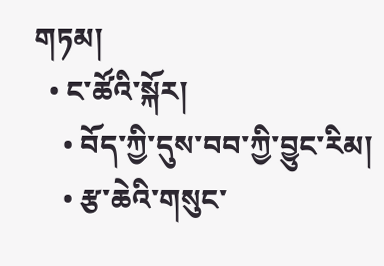གཏམ།
  • ང་ཚོའི་སྐོར།
    • བོད་ཀྱི་དུས་བབ་ཀྱི་བྱུང་རིམ།
    • རྩ་ཆེའི་གསུང་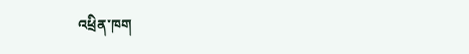འཕྲིན་ཁག